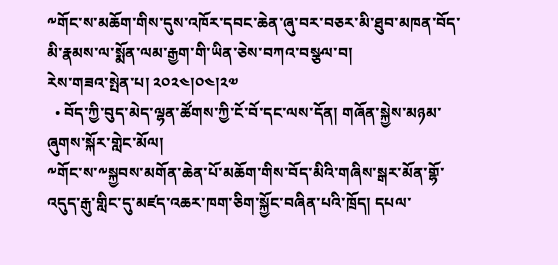༸གོང་ས་མཆོག་གིས་དུས་འཁོར་དབང་ཆེན་ཞུ་བར་བཅར་མི་ཐུབ་མཁན་བོད་མི་རྣམས་ལ་སྨོན་ལམ་རྒྱག་གི་ཡིན་ཅེས་བཀའ་བསྩལ་བ།
རེས་གཟའ་སྤེན་པ། ༢༠༢༤།༠༤།༢༧
  • བོད་ཀྱི་བུད་མེད་ལྷན་ཚོགས་ཀྱི་ངོ་བོ་དང་ལས་དོན། གཞོན་སྐྱེས་མཉམ་ཞུགས་སྐོར་གླེང་མོལ།
༸གོང་ས་༸སྐྱབས་མགོན་ཆེན་པོ་མཆོག་གིས་བོད་མིའི་གཞིས་སྒར་མོན་གྷོ་འདུད་རྒུ་གླིང་དུ་མཛད་འཆར་ཁག་ཅིག་སྐྱོང་བཞིན་པའི་ཁྲོད། དཔལ་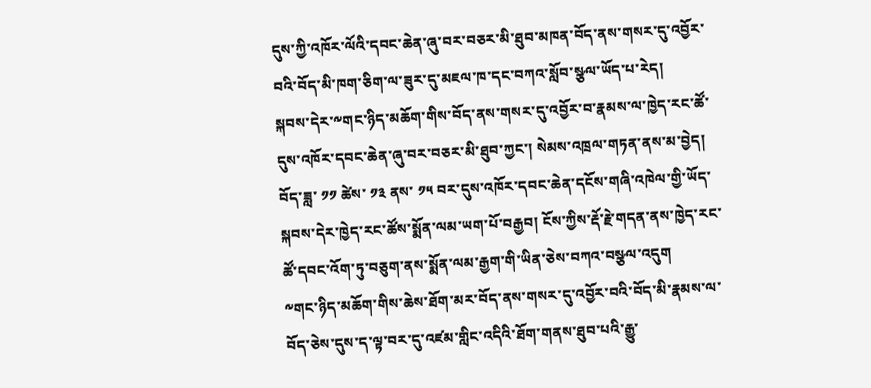དུས་ཀྱི་འཁོར་ལོའི་དབང་ཆེན་ཞུ་བར་བཅར་མི་ཐུབ་མཁན་བོད་ནས་གསར་དུ་འབྱོར་བའི་བོད་མི་ཁག་ཅིག་ལ་ཟུར་དུ་མཇལ་ཁ་དང་བཀའ་སློབ་སྩལ་ཡོད་པ་རེད།
སྐབས་དེར་༸གང་ཉིད་མཆོག་གིས་བོད་ནས་གསར་དུ་འབྱོར་བ་རྣམས་ལ་ཁྱེད་རང་ཚོ་དུས་འཁོར་དབང་ཆེན་ཞུ་བར་བཅར་མི་ཐུབ་ཀྱང་། སེམས་འཁྲལ་གཏན་ནས་མ་བྱེད། བོད་ཟླ་ ༡༡ ཚེས་ ༡༣ ནས་ ༡༥ བར་དུས་འཁོར་དབང་ཆེན་དངོས་གཞི་འཁེལ་གྱི་ཡོད་སྐབས་དེར་ཁྱེད་རང་ཚོས་སྨོན་ལམ་ཡག་པོ་བརྒྱབ། ངོས་ཀྱིས་རྡོ་རྗེ་གདན་ནས་ཁྱེད་རང་ཚོ་དབང་འོག་ཏུ་བཅུག་ནས་སྨོན་ལམ་རྒྱག་གི་ཡིན་ཅེས་བཀའ་བསྩལ་འདུག
༸གང་ཉིད་མཆོག་གིས་ཆེས་ཐོག་མར་བོད་ནས་གསར་དུ་འབྱོར་བའི་བོད་མི་རྣམས་ལ་བོད་ཅེས་དུས་ད་ལྟ་བར་དུ་འཛམ་གླིང་འདིའི་ཐོག་གནས་ཐུབ་པའི་རྒྱུ་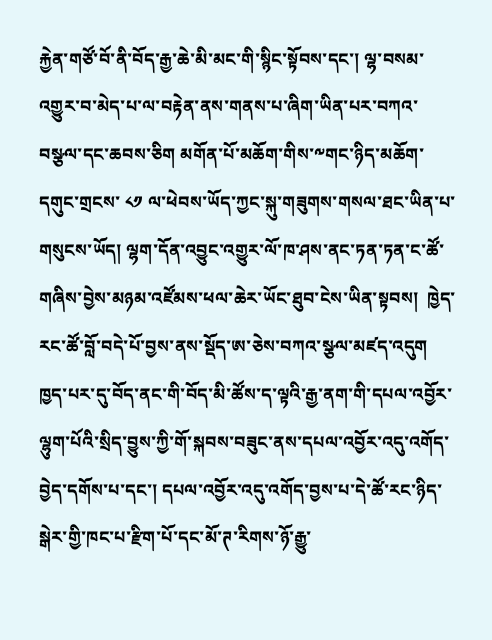རྐྱེན་གཙོ་བོ་ནི་བོད་རྒྱ་ཆེ་མི་མང་གི་སྙིང་སྟོབས་དང་། ལྷ་བསམ་འགྱུར་བ་མེད་པ་ལ་བརྟེན་ནས་གནས་པ་ཞིག་ཡིན་པར་བཀའ་བསྩལ་དང་ཆབས་ཅིག མགོན་པོ་མཆོག་གིས་༸གང་ཉིད་མཆོག་དགུང་གྲངས་ ༨༡ ལ་ཕེབས་ཡོད་ཀྱང་སྐུ་གཟུགས་གསལ་ཐང་ཡིན་པ་གསུངས་ཡོད། ལྷག་དོན་འབྱུང་འགྱུར་ལོ་ཁ་ཤས་ནང་ཏན་ཏན་ང་ཚོ་གཞིས་བྱེས་མཉམ་འཛོམས་ཕལ་ཆེར་ཡོང་ཐུབ་ངེས་ཡིན་སྟབས།  ཁྱེད་རང་ཚོ་བློ་བདེ་པོ་བྱས་ནས་སྡོད་ཨ་ཅེས་བཀའ་སྩལ་མཛད་འདུག
ཁྱད་པར་དུ་བོད་ནང་གི་བོད་མི་ཚོས་ད་ལྟའི་རྒྱ་ནག་གི་དཔལ་འབྱོར་ལྷུག་པོའི་སྲིད་བྱུས་ཀྱི་གོ་སྐབས་བཟུང་ནས་དཔལ་འབྱོར་འདུ་འགོད་བྱེད་དགོས་པ་དང་། དཔལ་འབྱོར་འདུ་འགོད་བྱས་པ་དེ་ཚོ་རང་ཉིད་སྒེར་གྱི་ཁང་པ་རྫིག་པོ་དང་མོ་ཊ་རིགས་ཉོ་རྒྱུ་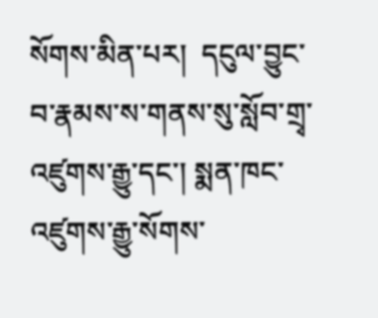སོགས་མིན་པར།  དངུལ་བྱུང་བ་རྣམས་ས་གནས་སུ་སློབ་གྲྭ་འཛུགས་རྒྱུ་དང་། སྨན་ཁང་འཛུགས་རྒྱུ་སོགས་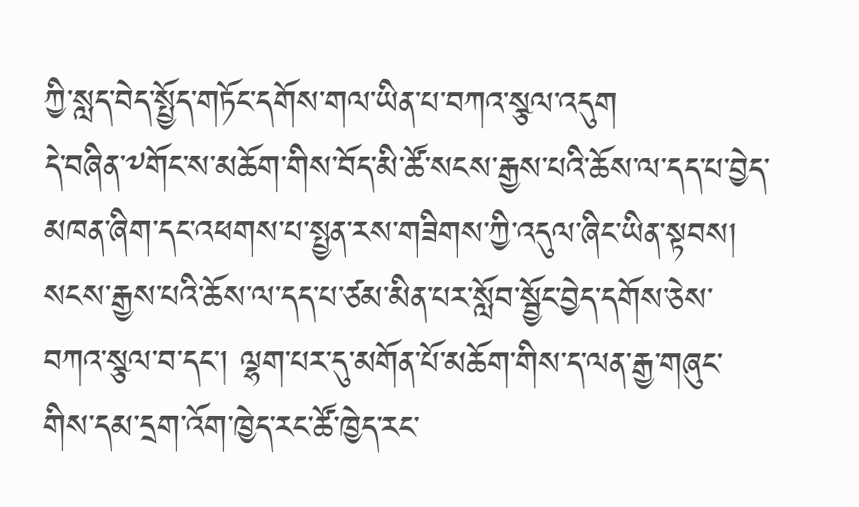ཀྱི་སླད་བེད་སྤྱོད་གཏོང་དགོས་གལ་ཡིན་པ་བཀའ་སྩལ་འདུག
དེ་བཞིན་༸གོང་ས་མཆོག་གིས་བོད་མི་ཚོ་སངས་རྒྱས་པའི་ཆོས་ལ་དད་པ་བྱེད་མཁན་ཞིག་དང་འཕགས་པ་སྤྱན་རས་གཟིགས་ཀྱི་འདུལ་ཞིང་ཡིན་སྟབས། སངས་རྒྱས་པའི་ཆོས་ལ་དད་པ་ཙམ་མིན་པར་སློབ་སྦྱོང་བྱེད་དགོས་ཅེས་བཀའ་སྩལ་བ་དང་། ལྷག་པར་དུ་མགོན་པོ་མཆོག་གིས་ད་ལན་རྒྱ་གཞུང་གིས་དམ་དྲག་འོག་ཁྱེད་རང་ཚོ་ཁྱེད་རང་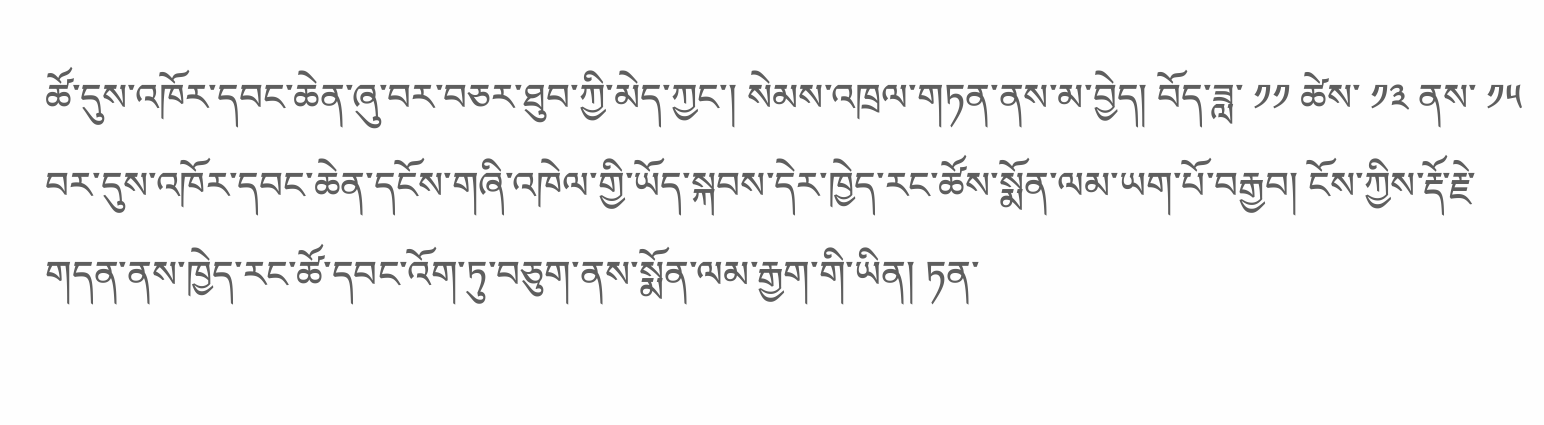ཚོ་དུས་འཁོར་དབང་ཆེན་ཞུ་བར་བཅར་ཐུབ་ཀྱི་མེད་ཀྱང་། སེམས་འཁྲལ་གཏན་ནས་མ་བྱེད། བོད་ཟླ་ ༡༡ ཚེས་ ༡༣ ནས་ ༡༥ བར་དུས་འཁོར་དབང་ཆེན་དངོས་གཞི་འཁེལ་གྱི་ཡོད་སྐབས་དེར་ཁྱེད་རང་ཚོས་སྨོན་ལམ་ཡག་པོ་བརྒྱབ། ངོས་ཀྱིས་རྡོ་རྗེ་གདན་ནས་ཁྱེད་རང་ཚོ་དབང་འོག་ཏུ་བཅུག་ནས་སྨོན་ལམ་རྒྱག་གི་ཡིན། ཏན་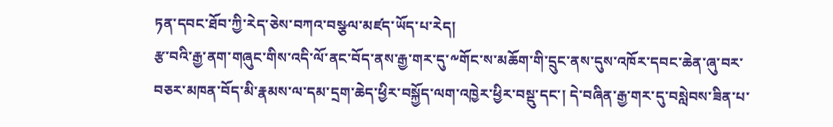ཏན་དབང་ཐོབ་ཀྱི་རེད་ཅེས་བཀའ་བསྩལ་མཛད་ཡོད་པ་རེད།
རྩ་བའི་རྒྱ་ནག་གཞུང་གིས་འདི་ལོ་ནང་བོད་ནས་རྒྱ་གར་དུ་༸གོང་ས་མཆོག་གི་དྲུང་ནས་དུས་འཁོར་དབང་ཆེན་ཞུ་བར་བཅར་མཁན་བོད་མི་རྣམས་ལ་དམ་དྲག་ཆེད་ཕྱིར་བསྐྱོད་ལག་འཁྱེར་ཕྱིར་བསྡུ་དང་། དེ་བཞིན་རྒྱ་གར་དུ་བསླེབས་ཟིན་པ་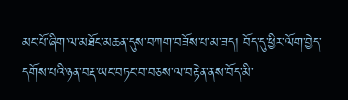མང་པོ་ཞིག་ལ་མཐོང་མཆན་དུས་བཀག་བཟོས་པ་མ་ཟད། བོད་དུ་ཕྱིར་ལོག་བྱེད་དགོས་པའི་ཉན་བརྡ་ཡང་བཏང་བ་བཅས་ལ་བརྟེན་ནས་བོད་མི་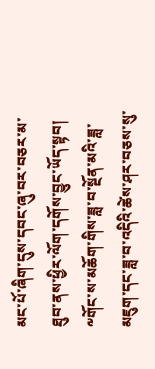མང་པོ་ཞིག་དུས་དབང་ཞུ་བར་བཅར་མ་ཐུབ་ནས་ཕྱིར་ལོག་དགོས་བྱུང་ཡོད་སྟབ། ༸གོང་ས་མཆོག་གིས་ཟླ་བ་སྔོན་མའི་ཟླ་མཇུག་དང་ཟླ་བ་འདིའི་ཚེས་ཤར་བཅས་སུ་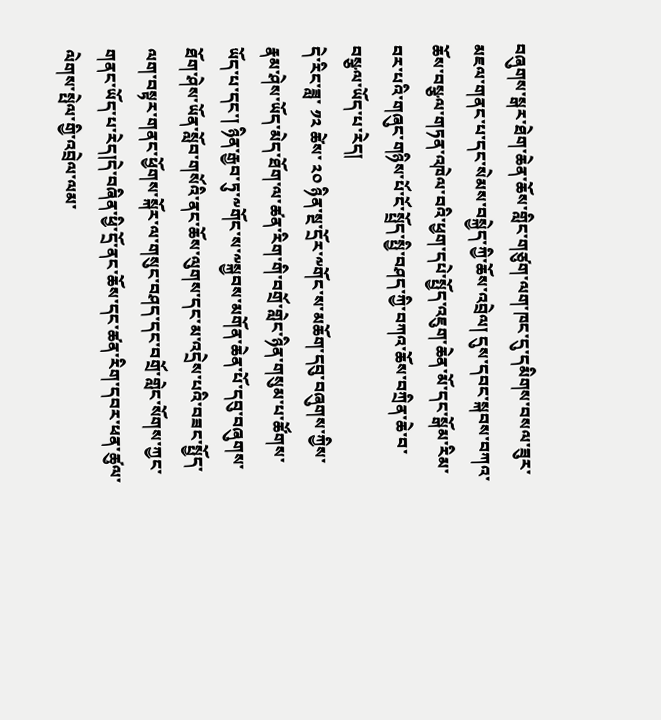བཞུགས་སྒར་ཐེག་ཆེན་ཆོས་གླིང་གཙུག་ལག་ཁང་དུ་དམིགས་བསལ་ཟུར་མཇལ་གནང་པ་དང་སེམས་བསྐྱེད་ཀྱི་ཆོས་འབྲེལ། དུས་དབང་སྐབས་བཀའ་ཆོས་བསྩལ་གཏན་འཁེལ་བའི་ཕྱག་དཔེ་སྤྱོད་འཇུག་ཆེན་མོ་དང་སྒོམ་རིམ་བར་པའི་གཞུང་གཉིས་པོ་ངོ་སྤྲོད་སྤྱི་བཤད་ཀྱི་བཀའ་ཆོས་བཀྲིན་ཆེ་བ་བསྩལ་ཡོད་པ་རེད།
དེ་རིང་ཟླ་ ༡༢ ཚེས་ ༢༠ ཉིན་སྔ་དྲོར་༸གོང་ས་མཆོག་དབུ་བཞུགས་ཀྱིས་རྣམ་ཤེས་ཡོད་མེད་ཐོག་ལ་ཚན་རིག་གི་བགྲོ་གླེང་ཉིན་གསུམ་པ་ཚོགས་ཡོད་པ་དང་། ཉིན་རྒྱབ་ཏུ་༸གོང་ས་༸སྐྱབས་མགོན་ཆེན་པོ་དབུ་བཞུགས་ཐོག་ཤེས་ཡོན་སློབ་གསོའི་ནང་ཆོས་ལུགས་དང་མ་འདྲེས་པའི་བཟང་སྤྱོད་ལག་བསྟར་གནང་ཕྱོགས་སྐོར་ལ་གསུང་བཤད་དང་བགྲོ་གླེང་སོགས་ཀྱང་གནང་ཡོད་པ་རེད།དེ་བཞིན་ཕྱི་དྲོ་ནང་ཆོས་དང་ཚན་རིག་དབར་ཕན་ཚུལ་ལེགས་སྤེལ་གྱི་འབྲེལ་ལམ་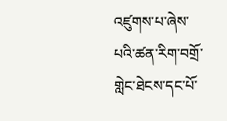འཛུགས་པ་ཞེས་པའི་ཚན་རིག་བགྲོ་གླེང་ཐེངས་དང་པོ་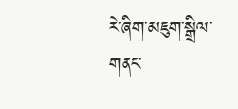རེ་ཞིག་མཇུག་སྒྲིལ་གནང་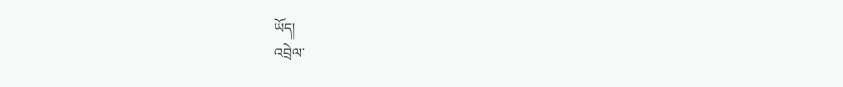ཡོད།
འབྲེལ་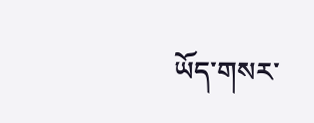ཡོད་གསར་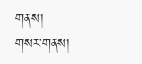གནས།
གསར་གནས།